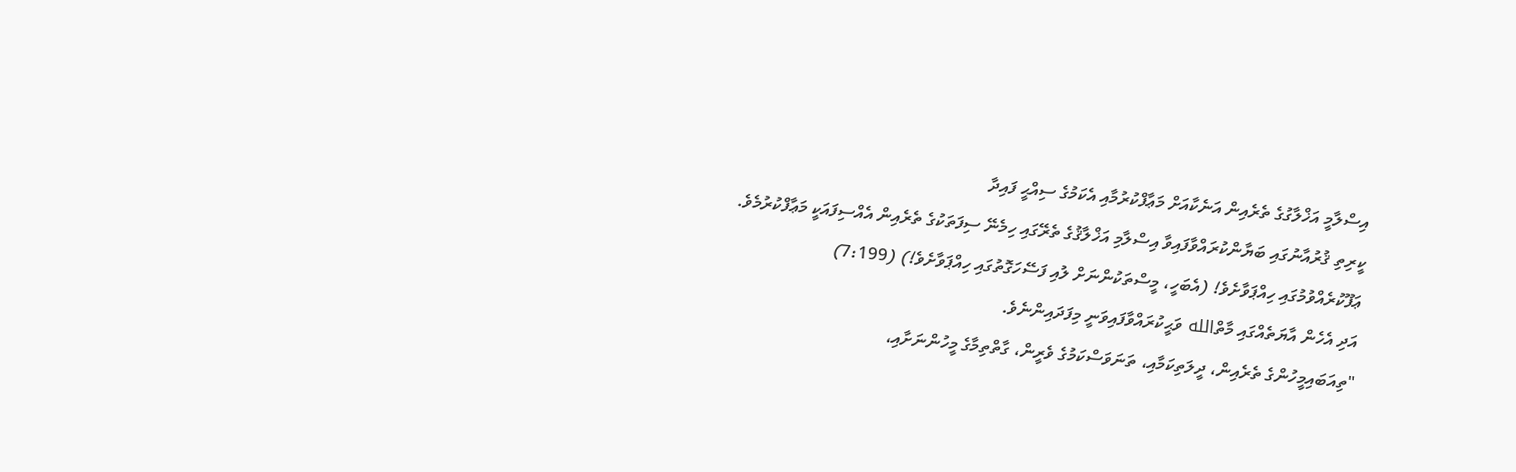އިސްލާމީ އަޚްލާގުގެ ތެރެއިން އަނެކާއަށް މަޢާފްކުރުމާއި އެކަމުގެ ސިއްޙީ ފައިދާ
ކީރިތި ޤުރުއާނުގައި ބަޔާންކުރައްވާފައިވާ އިސްލާމި އަޚްލާޤުގެ ތެރޭގައި ހިމެނޭ ސިފަތަކުގެ ތެރެއިން އެއްސިފައަކީ މަޢާފްކުރުމެވެ.
ޢަފޫކުރެއްވުމުގައި ހިއްޕަވާށެވެ! (އެބަހީ، މީސްތަކުންނަށް ލުއި ފަސޭހަގޮތުގައި ހިއްޕަވާށެވެ!) (7:199)
އަދި އެހެން އާޔަތެއްގައި މާތްالله ވަޙީކުރައްވާފައިވަނީ މިފަދައިންނެވެ.
"ތިއަބައިމީހުންގެ ތެރެއިން، ދީލަތިކަމާއި، ތަނަވަސްކަމުގެ ވެރީން، ގާތްތިމާގެ މީހުންނަށާއި،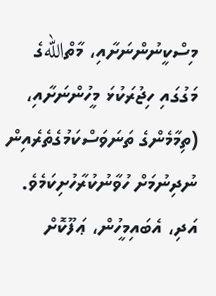މިސްކީނުންނަށާއި، މާތްاللهގެ މަގުގައި ހިޖުރަކުޅަ މީހުންނަށާއި، (ތިމާމެންގެ ތަނަވަސްކަމުގެތެރެއިން ނުދިނުމަށް ހުވާނުކުރާހުށިކަމެވެ. އަދި، އެބައިމީހުން، ޢަފޫކޮށް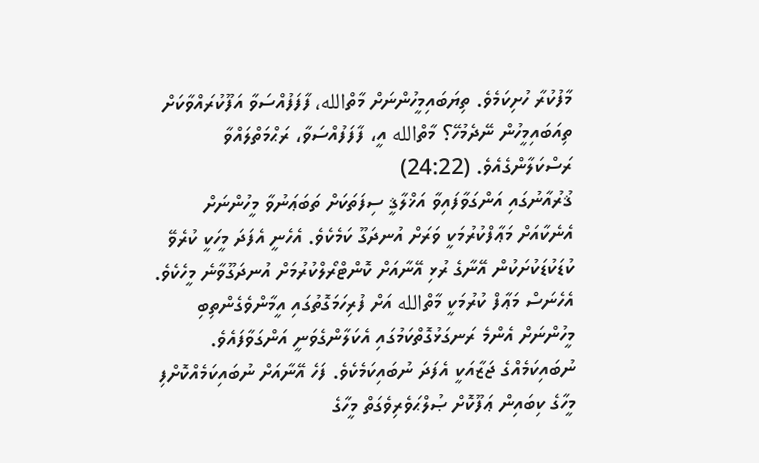މާފުކުރާ ހުށިކަމެވެ. ތިޔަބައިމީހުންނަށް މާތްالله، ފާފަފުއްސަވާ އަފޫކުރައްވާކަށް ތިއަބައިމީހުން ނޭދެމުހޭ؟ މާތްالله އީ، ފާފަފުއްސަވާ، ރަޙްމަތްލައްވާ ރަސްކަލާންގެއެވެ. (24:22)
ޤުރުއާނުގައި އަންގަވާފައިވާ އަޚްލާޤީ ސިފަތަކަށް ތަބަޢަނުވާ މީހުންނަށް އެނެކާއަށް މަޢާފްކުރުމަކީ ވަރަށް އުނދަގޫ ކަމެކެވެ. އެހެނީ އެފަދަ މީހަކީ ކުރެވޭ ކުޑަކުޑަކުށަކުން އޭނާގެ ރުޅި އޭނާއަށް ކޮންޓްރޯލްކުރުމަށް އުނދަގޫވާނެ މީހެކެވެ. އެހެނަސް މަޢާފް ކުރުމަކީ މާތްالله އަށް ފުރިހަމަގޮތުގައި އީމާންވެގެންތިބި މީހުންނަށް އެންމެ ރަނގަޅުގޮތްކަމުގައި އެކަލާންގެވަނީ އަންގަވާފައެވެ.
ނުބައިކަމެއްގެ ޖަޒާއަކީ އެފަދަ ނުބައިކަމެކެވެ. ފަހެ އޭނާއަށް ނުބައިކަމެއްކޮށްފި މީހާގެ ކިބައިން ޢަފޫކޮށް ޞުލްޙަވެރިވެގަތް މީހާގެ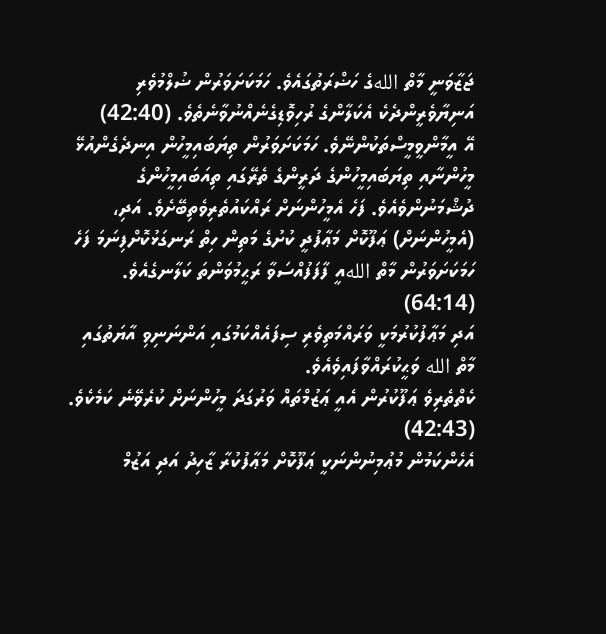ޖަޒާވަނީ މާތް اللهގެ ހަޟްރަތުގައެވެ. ހަމަކަށަވަރުން ޟުލްމުވެރި އަނިޔާވެރީންދެކެ އެކަލާންގެ ރުހިވޮޑިގެނެއްނުވާނެތެވެ. (42:40)
އޭ އީމާންވީމީސްތަކުންނޭވެ. ހަމަކަށަވަރުން ތިޔަބައިމީހުން އިނދެގެންއުޅޭ މީހުންނާއި ތިޔަބައިމީހުންގެ ދަރީންގެ ތެރޭގައި ތިއަބައިމީހުންގެ ދުޝްމަނުންވެއެވެ. ފަހެ އެމީހުންނަށް ރައްކައުތެރިވެތިބޭށެވެ. އަދި، (އެމީހުންނަށް) ޢަފޫކޮށް މަޢާފުދީ ކުށުގެ މަތިން ހިތް ރަނގަޅުކޮށްފިނަމަ ފަހެ ހަމަކަށަވަރުން މާތް اللهއީ ފާފަފުއްސަވާ ރަޙީމުވަންތަ ކަލާނގެއެވެ. (64:14)
އަދި މަޢާފުކުރުމަކީ ވަރައްމަތިވެރި ސިފައެއްކަމުގައި އަންނަނިވި އާޔަތުގައި މާތް الله ވަޙީކުރައްވާފައިވެއެވެ.
ކެތްތެރިވެ ޢަފޫކުރުން އެއީ ޢަޒުމްތައް ވަރުގަދަ މީހުންނަށް ކުރެވޭނެ ކަމެކެވެ. (42:43)
އެހެންކަމުން މުޢުމިނުންނަކީ ޢަފޫކޮށް މަޢާފުކުރާ ޒާހިދު އަދި އަޒުމް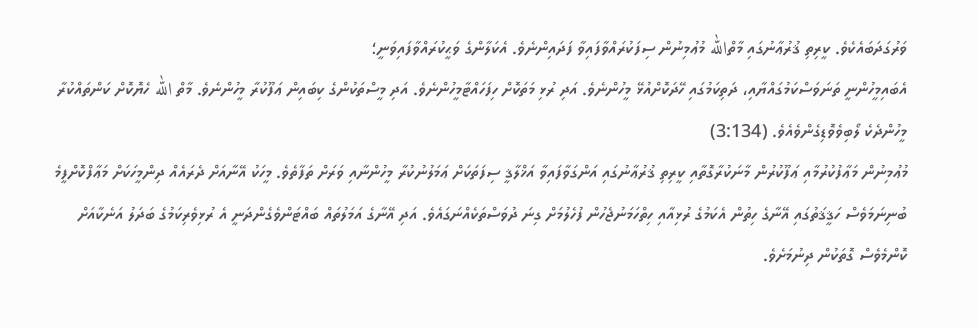ވަރުގަދަބައެކެވެ. ކީރިތި ޤުރުޢާނުގައި މާތްالله މުޢުމިނުން ސިފަކުރައްވާފައިވާ ފަދައިންނެވެ. އެކަލާންގެ ވަޙީކުރައްވާފައިވަނީ؛
އެބައިމީހުންނީ ތަނަވަސްކަމުގައްޔާއި، ދަތިކަމުގައި ހޭދަކޮށްއުޅޭ މީހުންނެވެ. އަދި ރުޅި މަތަކޮށް ހިފަހައްޓާމީހުންނެވެ. އަދި މީސްތަކުންގެ ކިބައިން ޢަފޫކުރާ މީހުންނެވެ. މާތް الله ހެޔޮކޮށް ކަންތައްކުރާ މީހުންދެކެ ލޯބިވެވޮޑިގެންވެއެވެ. (3:134)
މުޢުމިނުން މަޢާފުކުރުމާއި ޢަފޫކުރުން މާނަކުރާގޮތާއި ކީރިތި ޤުރުޢާނުގައި އަންގަވާފައިވާ އަޚްލާޤީ ސިފަތަކަށް ޢަމަލުނުކުރާ މީހުންނާއި ވަރަށް ތަފާތެވެ. މީހަކު އޭނާއަށް ދެރައެއް ދިންމީހަކަށް މަޢާފްކޮށްފީމެ ބުނިނަމަވެސް ހަޤީޤަތުގައި އޭނާގެ ހިތުން އެކަމުގެ ރުޅިއާއި ހިތްހަމަނުޖެހުން ފުހެލުމަށް ގިނަ ދުވަސްތަކެއްނަގައެވެ. އަދި އޭނާގެ އަމަލުތައް ބައްޓަންވެގެންދަނީ އެ ރުޅިވެރިކަމުގެ ބަދަލު އަނެކާއަށް ކޮންމެވެސް ގޮތަކުން ދިނުމަށެވެ.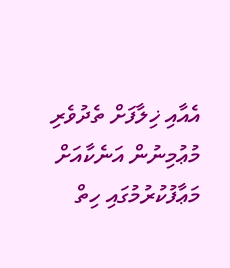އެއާއި ޚިލާފަށް ތެދުވެރި މުޢުމިނުން އަނެކާއަށް މަޢާފުކުރުމުގައި ހިތް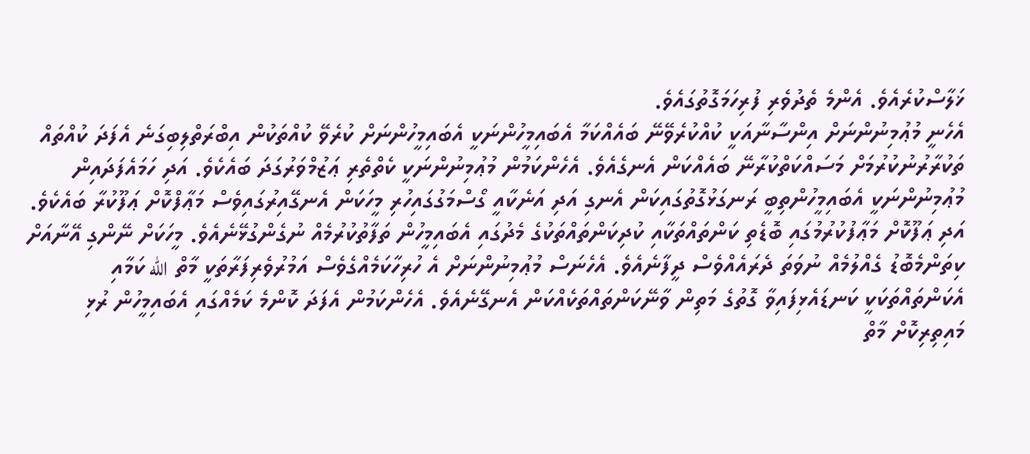ޚަލާސްކުރެއެވެ. އެންމެ ތެދުވެރި ފުރިހަމަގޮތުގައެވެ.
އެހެނީ މުޢުމިނުންނަށް އިންސާނާއަކީ ކުއްކުރެވޭނޭ ބައެއްކަމާ އެބައިމީހުންނަކީ އެބައިމީހުންނަށް ކުރެވޭ ކުއްތަކުން އިބްރަތްލިބިގަނެ އެފަދަ ކުއްތައް ތަކުރާރުނުކުރުމަށް މަސައްކަތްކުރާނޭ ބައެއްކަން އެނގެއެވެ. އެހެންކަމުން މުޢުމިނުންނަކީ ކެތްތެރި ޢަޒުމްވަރުގަދަ ބައެކެވެ. އަދި ހަމައެފަދައިން މުޢުމިނުންނަކީ އެބައިމީހުންތިބީ ރަނގަޅުގޮތުގައިކަން އެނގި އަދި އަނެކާއީ ގޯސްމަގުގައިހުރި މީހަކަން އެނގޭއިރުގައިވެސް މަޢާފްކޮށް ޢަފޫކުރާ ބައެކެވެ. އަދި ޢަފޫކޮށް މަޢާފުކުރުމުގައި ބޮޑެތި ކަންތައްތަކާއި ކުދިކަންތައްތަކުގެ މެދުގައި އެބައިމީހުން ތަފާތުކުރުމެއް ނުގެންގުޅޭނެއެވެ. މީހަކަށް ނޭންގި އޭނާއަށް ކިތަންމެބޮޑު ގެއްލުމެއް ނުވަތަ ދެރައެއްވެސް ދީފާނެއެވެ. އެހެނަސް މުޢުމިނުންނަށް އެ ހުރިހާކަމެއްގެވެސް އަމުރުވެރިފަރާތަކީ މާތް الله ކަމާއި އެކަންތައްތަކަކީ ކަނޑައެޅިފައިވާ ގޮތުގެ މަތިން ވާނޭކަންތައްތަކެއްކަން އެނގޭނެއެވެ. އެހެންކަމުން އެފަދަ ކޮންމެ ކަމެއްގައި އެބައިމީހުން ރުޅި މައިތިރިކޮށް މާތް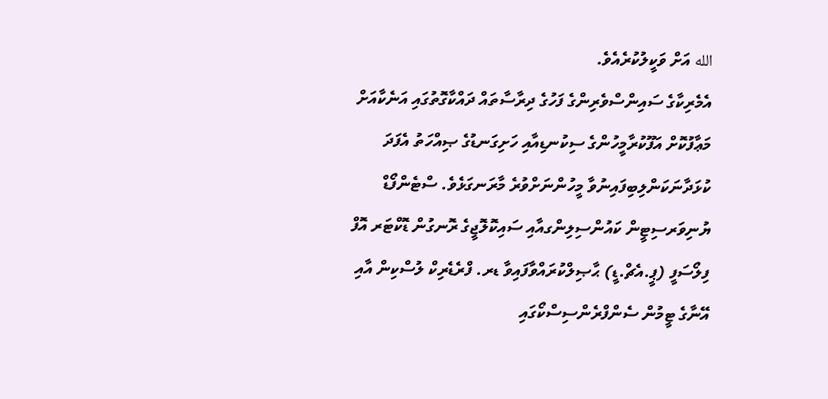الله އަށް ވަކީލުކުރެއެވެ.
އެމެރިކާގެ ސައިންސްވެރިންގެ ފަހުގެ ދިރާސާތައް ދައްކާގޮތުގައި އަނެކާއަށް މަޢާފުކޮށް އަފޫކުރާމީހުންގެ ސިކުނޑިއާއި ހަށިގަނޑުގެ ޞިއްހަތު އެފަދަ ކުޅަދާނަކަންލިބިފައިނުވާ މީހުންނަށްވުރެ މާރަނގަޅެވެ. ސްޓެންފޯޑް ޔުނިވަރސިޓީން ކައުންސިލިންގއާއި ސައިކޮލޮޖީގެ ރޮނގުން ޑޮކްޓަރ އޮފް ފިލޯސަފީ (ޕީ.އެޗް.ޑީ) ޙާޞިލްކުރައްވާފައިވާ ޑރ. ފްރެޑެރިކް ލުސްކިން އާއި އޭނާގެ ޓީމުން ސެންފްރެންސިސްކޯގައި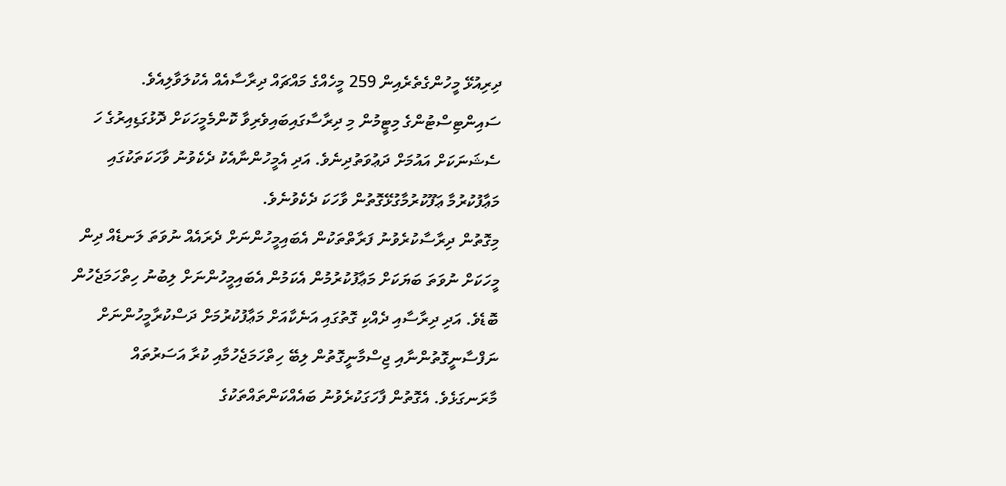ދިރިއުޅޭ މީހުންގެތެރެއިން 259 މީހެއްގެ މައްޗައް ދިރާސާއެއް އެކުލަވާލިއެވެ. ސައިންޓިސްޓުންގެ މިޓީމުން މި ދިރާސާގައިބައިވެރިވާ ކޮންމެމީހަކަށް ދޮޅުގަޑިއިރުގެ ހަ ސެޝަނަކަށް އައުމަށް ދަޢުވަތުދިނެވެ. އަދި އެމީހުންނާއެކު ދެކެވުނު ވާހަކަތަކުގައި މަޢާފުކުރުމާ ޢަފޫކުރުމާގުޅޭގޮތުން ވާހަކަ ދެކެވުނެވެ.
މިގޮތުން ދިރާސާކުރެވުނު ފަރާތްތަކުން އެބައިމީހުންނަށް ދެރައެއް ނުވަތަ ލަނޑެއް ދިން މީހަކަށް ނުވަތަ ބަޔަކަށް މަޢާފުކުރުމުން އެކަމުން އެބައިމީހުންނަށް ލިބުނު ހިތްހަމަޖެހުން ބޮޑެވެ. އަދި ދިރާސާއި ދެއްކި ގޮތުގައި އަނެކާއަށް މަޢާފުކުރުމަށް ދަސްކުރާމީހުންނަށް ނަފްސާނީގޮތުންނާއި ޖިސްމާނީގޮތުން ލިބޭ ހިތްހަމަޖެހުމާއި ކުރާ އަސަރުތައް މާރަނގަޅެވެ. އެގޮތުން ފާހަގަކުރެވުނު ބައެއްކަންތައްތަކުގެ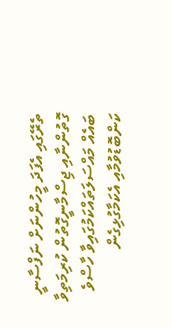ތެރޭގައި އެފަދަ މީހުންނަށް ނަފްސާނީ ގޮތުންނާއި ޖިސްމާނީގޮތުން ކުރިމަތިވާ ބައެއް މައްސަލަތައްކަމުގައިވާ ހާސްވެ ކަންބޮޑުވުމާއި އެކަމާގުޅިގެން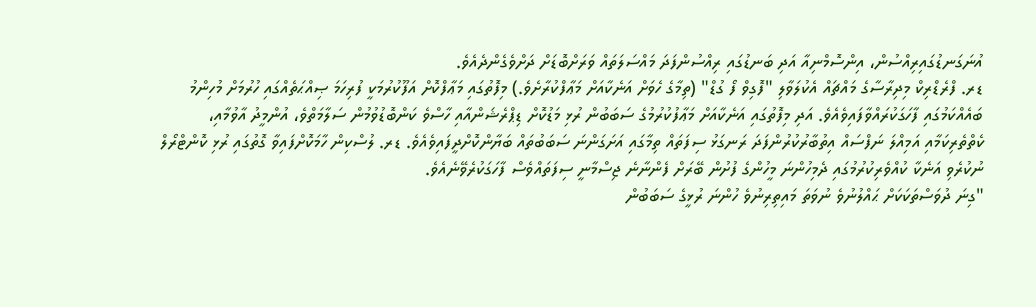އުނަގަނޑުގައިރިއްސުން، އިންސޮމްނިއާ އަދި ބަނޑުގައި ރިއްސުންފަދަ މައްސަލަތައް ވަރަށްބޮޑަށް ދަށްވެގެންދެއެވެ.
ޑރ. ފްރެޑްރިކް މިދިރާސާގެ މައްޗައް އެކުލަވާލި "ފޮގިވް ފޯ ގުޑް" (ތިމާގެ ހެވަށް އަނެކާއަށް މަޢާފްކުރާށެވެ.) މިފޮތުގައި މަޢާފްކޮށް އަފޫކުރުމަކީ ފުރިހަމަ ޞިއްޙަތެއްގައި ހުރުމަށް މުހިންމު ބައެއްކަމުގައި ފާހަގަކުރައްވާފައިވެއެވެ. އަދި މިފޮތުގައި އަނެކާއަށް މަޢާފުކުރުމުގެ ސަބަބުން ރުޅި މަޑުކޮށް ޑިޕްރެޝަންއާއި ހާސްވެ ކަންބޮޑުވުމުން ސަލާމަތްވެ، އުންމީދު އާވުމާއި، ކެތްތެރިކަމާއި އަމިއްލަ ނަފްސައް އިތުބާރުކުރުންފަދަ ރަނގަޅު ސިފަތައް ތިމާގައި އަށަގަންނަ ސަބަބުތައް ބަޔާންކޮށްދީފައިވެއެވެ. ޑރ. ލުސްކިން ހާމަކޮށްފައިވާ ގޮތުގައި ރުޅި ކޮންޓްރޯލް ނުކުރެވި އަނެކާ ކުއްވެރިކުރުމުގައި ދެމިހުންނަ މީހުންގެ ފުށުން ބޭރަށް ފެންނާނެ ޖިސްމާނީ ސިފަތައްވެސް ފާހަގަކުރެވޭނެއެވެ.
"ގިނަ ދުވަސްތަކަކަށް ޙައްލުނުވެ ނުވަތަ މައިތިރިނުވެ ހުންނަ ރުޅީގެ ސަބަބުން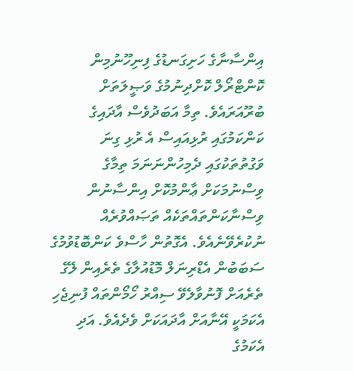އިންސާނާގެ ހަށިގަނޑުގެ ފިނިހޫނުމިން ކޮންޓްރޯލް ކޮށްދިނުމުގެ ވަޞީލަތަށް ބުރޫއަރައެވެ. ތިމާ އަބަދުވެސް އާދައިގެ ކަންކަމުގައި ރުޅިއައިސް އެ ރުޅި ގިނަ ވަގުތުތަކުގައި ދެމިހުންނަނަމަ ތިމާގެ ވިސްނުމަކަށް ޢާންމުކޮށް އިންސާނުން ވިސްނާކަންތައްތަކެއް ތަޞައްވުރެއް ނުކުރެވޭނެއެވެ. އެގޮތުން ހާސްވެ ކަންބޮޑުވުމުގެ ސަބަބުން އެޑްރިނަލް މޮޑުއުލާގެ ތެރެއިން ލޭގެ ތެރެއަށް ފޮނުވާލެވޭ ސިއްރު ހޯމޯންތައް ފުނިޖެހި އެކަމަކީ އޭނާއަށް އާދައަކަށް ވެދެއެވެ. އަދި އެކަމުގެ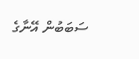ސަބަބުން އޭނާގެ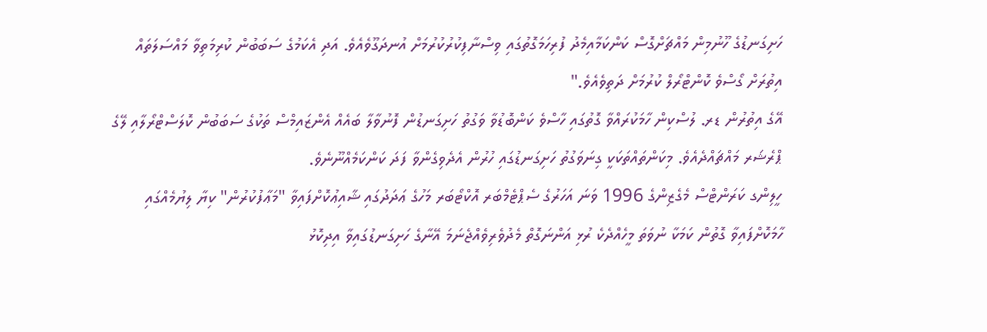ހަށިގަނޑުގެ ހޫނުމިން މައްޗަށްގޮސް ކަންކަމާއިމެދު ފުރިހަމަގޮތުގައި ވިސްނާފިކުރުކުރުމަށް އުނދަގޫވެއެވެ. އަދި އެކަމުގެ ސަބަބުން ކުރިމަތިވާ މައްސަލަތައް އިތުރަށް ގޯސްވެ ކޮންޓްރޯލް ކުރުމަށް ދަތިވެއެވެ."
އޭގެ އިތުރުން ޑރ. ލުސްކިން ހާމަކުރައްވާ ގޮތުގައި ހާސްވެ ކަންބޮޑުވާ ވަގުތު ހަށިގަނޑުން ފޮނުވާލާ ބައެއް އެންޒައިމްސް ތަކުގެ ސަބަބުން ކޮލަސްޓްރޯލާއި ލޭގެ ޕްރެޝަރ މައްޗައްދެއެވެ. މިކަންތައްތަކަކީ ގިނަވަގުތު ހަށިގަނޑުގައި ހުރުން އެދެވިގެންވާ ފަދަ ކަންކަމެއްނޫނެވެ.
ހީލިންގ ކަރަންޓްސް މެގެޒިންގެ 1996 ވަނަ އަހަރުގެ ސެޕްޓެމްބަރ އޮކްޓޯބަރ މަހުގެ ޢަދަދުގައި ޝާއިޢުކޮށްފައިވާ "މަޢާފުކުރުން" ކިޔާ ލިޔުމެއްގައި ހާމަކޮށްފައިވާ ގޮތުން ކަމަކާ ނުވަތަ މީހެއްދެކެ ރުޅި އަންނަގޮތް މެދުވެރިވެއްޖެނަމަ އޭނާގެ ހަށިގަނޑުގައިވާ އިދިކޮޅު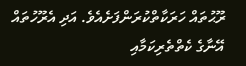ރޫޙުތައް ހަރަކާތްކުރަންފަށެއެވެ. އަދި އެރޫހުތައް އޭނާގެ ކެތްތެރިކަމާއި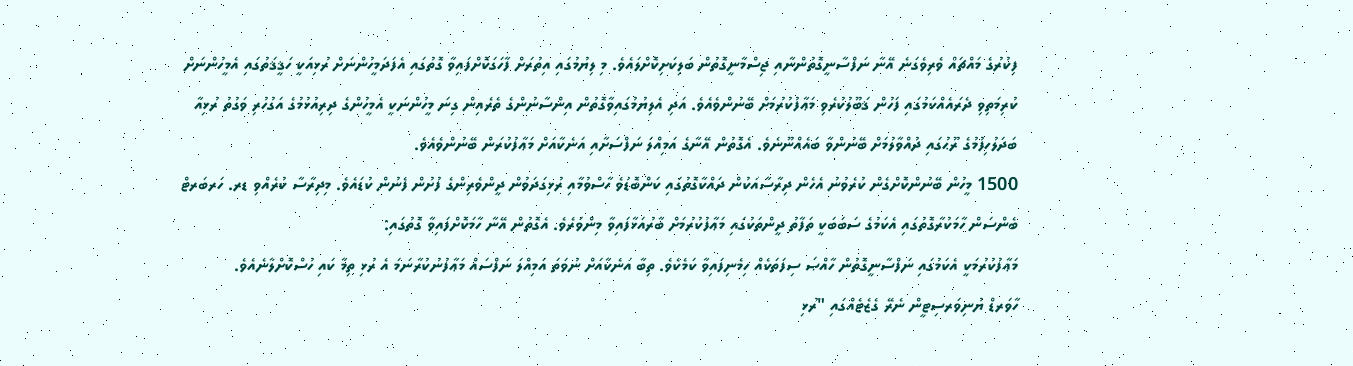ފިކުރުގެ މައްޗައް ވެރިވެގަނެ އޭނާ ނަފްސާނީގޮތުންނާއި ޖިސްމާނީގޮތުން ބަލިކަށިކޮށްލައެވެ. މި ލިޔުމުގައި އިތުރަށް ފާހަގަކޮށްފައިވާ ގޮތުގައި އެފަދަމީހުންނަށް ރުޅިއަކީ ހަޤީޤަތުގައި އެމީހުންނަށް ކުރިމަތިވި ދެރައެއްކަމުގައި ފަހުން ޤަބޫލުކުރެވި މަޢާފުކުރުމަށް ބޭނުންވެއެވެ. އަދި އެލިޔުމުގައިވާގޮތުން އިންސާނުންގެ ތެރެއިން ގިނަ މީހުންނަކީ އެމީހުންގެ ދިރިއުޅުމުގެ އަގުހުރި ވަގުތު ރުޅިއާ ބަދަލުހިފުމުގެ ރޫޙުގައި ދުއްވާލުމަށް ބޭނުންވާ ބައެއްނޫނެވެ. އެގޮތުން އޭނާގެ އަމިއްލަ ނަފްސަށާއި އަނެކާއަށް މަޢާފުކުރަން ބޭނުންވެއެވެ.
1500 މީހުން ބޭނުންކޮށްގެން ކުރެވުނު އެހެން ދިރާސާއަކުން ދައްކާގޮތުގައި ކަންބޮޑުވެ ހާސްވުމާއި ރުޅިގަދަވުން ދީންވެރިންގެ ފުށުން ފެނުން ކުޑައެވެ. މިދިރާސާ ކުރެއްވި ޑރ. ހަރބަރޓް ބެންސަން ހާމަކުރާގޮތުގައި އެކަމުގެ ސަބަބަކީ ތަފާތު ދީންތަކުގައި މަޢާފުކުރުމަށް ބާރުއަޅާފައިވާ މިންވަރެވެ. އެގޮތުން އޭނާ ހާމަކޮށްފައިވާ ގޮތުގައި:
މަޢާފުކުރުމަކީ އެކަމުގައި ނަފްސާނީގޮތުން ހާއްޞަ ސިފަތަކެއް ހިމެނިފައިވާ ކަމެކެވެ. ތިބާ އަނެކާއަށް ނުވަތަ އަމިއްލަ ނަފްސައް މަޢާފުނުކުރާނަމަ އެ ރުޅި ތިމާ ކައި ހުސްކޮށްލާނެއެވެ.
ހާވަރޑް ޔުނިވަރސިޓީން ނެރޭ ގެޒެޓެއްގައި "ރުޅި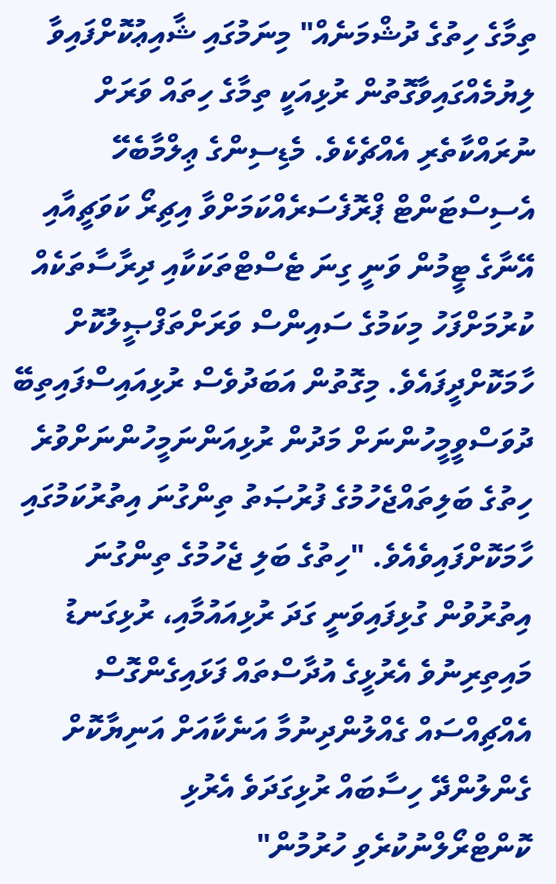ތިމާގެ ހިތުގެ ދުޝްމަނެއް" މިނަމުގައި ޝާއިޢުކޮށްފައިވާ ލިޔުމެއްގައިވާގޮތުން ރުޅިއަކީ ތިމާގެ ހިތައް ވަރަށް ނުރައްކާތެރި އެއްޗެކެވެ. މެޑިސިންގެ ޢިލްމާބެހޭ އެސިސްޓަންޓް ޕްރޮފެސަރެއްކަމަށްވާ އިޗިރޯ ކަވަޗީއާއި އޭނާގެ ޓީމުން ވަނީ ގިނަ ޓެސްޓްތަކަކާއި ދިރާސާތަކެއް ކުރުމަށްފަހު މިކަމުގެ ސައިންސް ވަރަށްތަފްޞީލުކޮށް ހާމަކޮށްދީފައެވެ. މިގޮތުން އަބަދުވެސް ރުޅިއައިސްފައިތިބޭ ދުވަސްވީމީހުންނަށް މަދުން ރުޅިއަންނަމީހުންނަށްވުރެ ހިތުގެ ބަލިތައްޖެހުމުގެ ފުރުޞަތު ތިންގުނަ އިތުރުކަމުގައި ހާމަކޮށްފައިވެއެވެ. "ހިތުގެ ބަލި ޖެހުމުގެ ތިންގުނަ އިތުރުވުން ގުޅިފައިވަނީ ގަދަ ރުޅިއައުމާއި، ރުޅިގަނޑު މައިތިރިނުވެ އެރުޅީގެ އުދާސްތައް ފަޅައިގެންގޮސް އެއްޗިއްސައް ގެއްލުންދިނުމާ އަނެކާއަށް އަނިޔާކޮށް ގެންލުންދޭ ހިސާބައް ރުޅިގަދަވެ އެރުޅި ކޮންޓްރޯލްނުކުރެވި ހުރުމުން"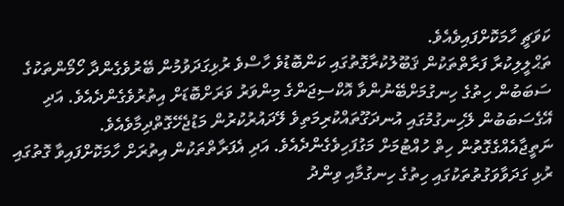ކަވަޗީ ހާމަކޮށްފައިވެއެވެ.
ތަޙްލީލިކުރާ ފަރާތްތަކުން ޤަބޫލުކުރާގޮތުގައި ކަންބޮޑުވެ ހާސްވެ ރުޅިގަދަވުމުން ބޭރުވެގެންދާ ހޯމޯންތަކުގެ ސަބަބުން ހިތުގެ ހިނގުމަށްބޭނުންވާ އޮކްސިޖަންގެ މިންވަރު ވަރަށްބޮޑަށް އިތުރުވެގެންދެއެވެ. އަދި އޭގެސަބަބުން ލޭހިނގުމުގައި އުނދަގޫތައްކުރިމަތިވެ ލޭދައުރުކުރުން މަޑުޖެހޭގޮތްދިމާވެއެވެ. ނަތީޖާއެއްގެގޮތުން ހިތް ހުއްޓުމަށް މަގުފަހިވެގެންދެއެވެ. އަދި އެފަރާތްތަކުން އިތުރަށް ހާމަކޮށްފައިވާ ގޮތުގައި ރުޅި ގަދަވާވަގުތުތަކުގައި ހިތުގެ ހިނގުމާއި ވިންދު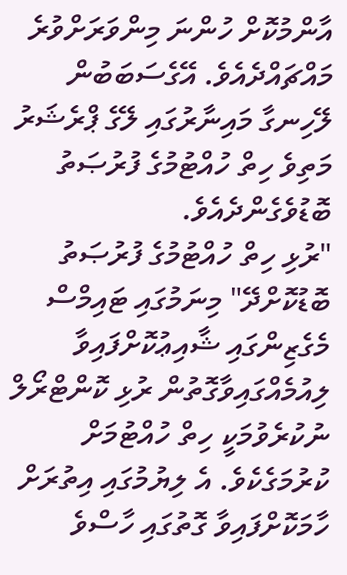އާންމުކޮށް ހުންނަ މިންވަރަށްވުރެ މައްޗައްދެއެވެ. އޭގެސަބަބުން ލޭހިނގާ މައިނާރުގައި ލޭގެ ޕްރެޝަރު މަތިވެ ހިތް ހުއްޓުމުގެ ފުރުޞަތު ބޮޑުވެގެންދެއެވެ.
"ރުޅި ހިތް ހުއްޓުމުގެ ފުރުޞަތު ބޮޑުކޮށްދޭ" މިނަމުގައި ޓައިމްސް މެގެޒިންގައި ޝާއިޢުކޮށްފައިވާ ލިއުމެއްގައިވާގޮތުން ރުޅި ކޮންޓްރޯލް ނުކުރެވުމަކީ ހިތް ހުއްޓުމަށް ކުރުމަގެކެވެ. އެ ލިޔުމުގައި އިތުރަށް ހާމަކޮށްފައިވާ ގޮތުގައި ހާސްވެ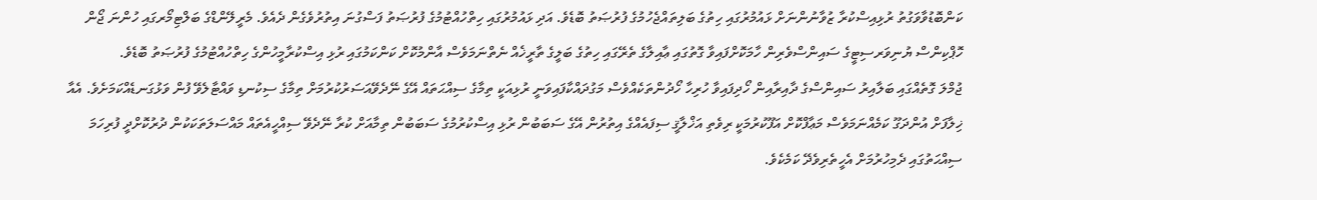ކަންބޮޑުވާވަގުތު ރުޅިއިސްކުރާ ޒުވާނުންނަށް ޅައުމުރުގައި ހިތުގެ ބަލިތައްޖެހުމުގެ ފުރުޞަތު ބޮޑެވެ. އަދި ޅައުމުރުގައި ހިތްހުއްޓުމުގެ ފުރުޞަތު ފަސްގުނަ އިތުރުވެގެން ދެއެވެ. މެރީލޭންޑްގެ ބަލްޓިމޯރގައި ހުންނަ ޖޯން ހޮޕްކިންސް ޔުނިވަރސިޓީގެ ސައިންސްވެރިން ހާމަކޮށްފައިވާ ގޮތުގައި ޢާއިލާގެ ތެރޭގައި ހިތުގެ ބަލީގެ ތާރީޚެއް ނެތްނަމަވެސް އާންމުކޮށް ކަންކަމުގައި ރުޅި އިސްކުރާމީހުންގެ ހިތްހުއްޓުމުގެ ފުރުޞަތު ބޮޑެވެ.
ޖުމްލަ ގޮތެއްގައި ބަލާއިރު ސައިންސްގެ ދާއިރާއިން ހޯދިފައިވާ ހުރިހާ ހޯދުންތަކެއްވެސް މަގުދައްކާފައިވަނީ ރުޅިއަކީ ތިމާގެ ސިއްޙަތައް އޭގެ ނޭދެވޭއަސަރުކުރުމަށް ތިމާގެ ސިކުނޑި ވައްޓާލެވޭ ފުން ވަޅުގަނޑެއްކަމަށެވެ. އެއާ ޚިލާފަށް އުންދަގޫ ކަމެއްނަމަވެސް މަޢާފްކޮށް އަފޫކުރުމަކީ ރިވެތި އަޚްލާޤީ ސިފައެއްގެ އިތުރުން އޭގެ ސަބަބުން ރުޅި އިސްކުރުމުގެ ސަބަބުން ތިމާއަށް ކުރާ ނޭދެވޭ ސިއްހީއެތައް މައްސަލަތަކަކުން ދުރުކޮށްދީ ފުރިހަމަ ސިއްޙަތުގައި ދެމިހުރުމަށް އެހީތެރިވެދޭ ކަމެކެވެ.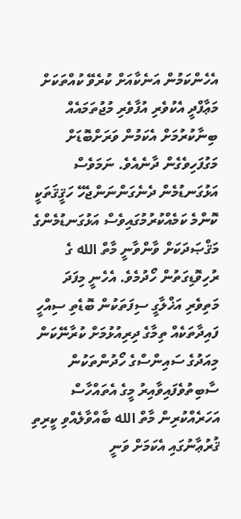އެހެންކަމުން އަނެކާއަށް ކުރެވޭ ކުއްތަކަށް މަޢާފްދީ އެކުވެރި އުފާވެރި މުޖުތަމައެއް ބިނާކުރުމަށް އެކަމުން ވަރަށްބޮޑަށް މަގުފަހިވެގެން ދާނެއެވެ. ނަމަވެސް އަޅުގަނޑުމެން ދެނެގަންނަންޖެހޭ ހަޤީޤަތަކީ ކޮންމެ ކަމެއްކުރުމުގައިވެސް އަޅުގަނޑުމެންގެ މަޤްޞަދަކަށް ވާންވާނީ މާތް الله ގެ ރުހިވޮޑިގަތުން ހޯދުމެވެ. އެހެނީ މިފަދަ މަތިވެރި އަޚްލާގީ ސިފަތަކުން ބޮޑެތި ސިއްހީ ފައިދާތަކެއް ތިމާގެ ދިރިއުޅުމަށް ކުރާނޭކަން މިއަދުގެ ސައިންސްގެ ހޯދުންތަކުން ސާބިތުވެފައިވާއިރު މީގެ އެތައްހާސް އަހަރެއްކުރިން މާތް الله ބާއްވާލެއްވި ކީރިތި ޤުރުޢާނުގައި އެކަމަށް ވަނީ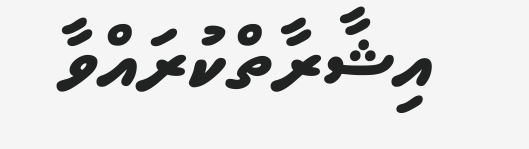އިޝާރާތްކުރައްވާ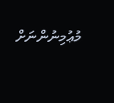މުޢުމިނުންނަށް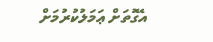އެގޮތަށް ޢަމަލުކުރުމަށް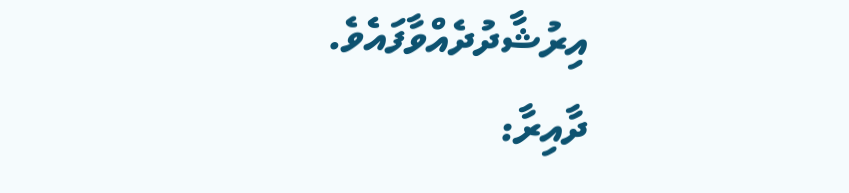އިރުޝާދުދެއްވާފައެވެ.
ދާއިރާ: